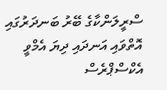ސްރީލަންކާގެ ބޭރު ބަނދަރުގައި އޮތްވައި އަނދައި ދިޔަ އެމްވީ އެކްސްޕްރެސް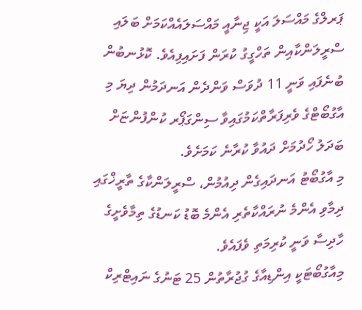ޕަރލްގެ މައްސަލަ އަކީ ޖިނާއީ މައްސަލައެއްކަމަށް ބަލައި ސްރީލަންކާއިން ތަހްގީގު ކުރަން ފަށައިފިއެވެ. ކޮޅުނބުން ބުނެފައި ވަނީ 11 ދުވަސް ވަންދެން އަނދަމުން ދިޔަ މި އާގުބޯޓްގެ ވެރިފަރާތްކަމުގައިވާ ސިންގަޕޯރ ކުންފުންޏަށް ބަދަލު ހޯދުމަށް ދައުވާ ކުރާނެ ކަމަށެވެ.
މި އާގުބޯޓު އަނދައިގެން ދިއުމުން، ސްރީލަންކާގެ ތާރީޚްގައި ދިމާވި އެންމެ ނުރައްކާތެރި އެންމެ ބޮޑު ކަނޑުގެ ތިމާވެށީގެ ހާދިސާ ވަނީ ކުރިމަތި ވެފައެވެ.
މިއާގުބޯޓަކީ އިންޑިއާގެ ގުޖުރާތުން 25 ޓަނުގެ ނައިޓްރިކް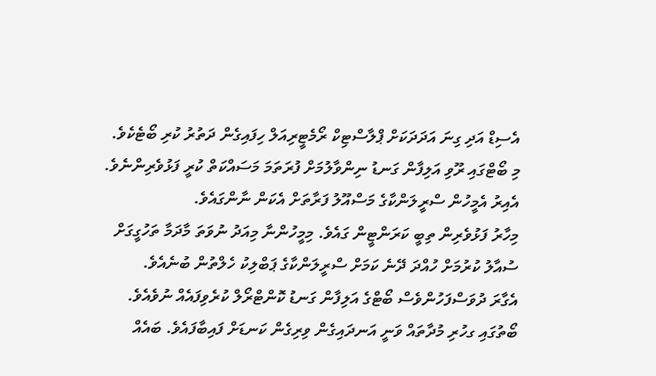އެސިޑް އަދި ގިނަ އަދަދަކަށް ޕްލާސްޓިކް ރޯމެޓީރިއަލް ހިފައިގެން ދަތުރު ކުރި ބޯޓެކެވެ.
މި ބޯޓްގައި ރޫވި އަލިފާން ގަނޑު ނިންވާލުމަށް ފުރަތަމަ މަސައްކަތް ކުރީ ފަޅުވެރިންނެވެ. އެއިރު އެމީހުން ސްރީލަންކާގެ މަސްއޫލު ފަރާތަށް އެކަން ނާންގައެވެ.
މިހާރު ފަޅުވެރިން ތިބީ ކަރަންޓީން ގައެވެ. މިމީހުންނާ މިއަދު ނުވަތަ މާދަމާ ތަހުގީގަށް ސުއާލު ކުރުމަށް ހުއްދަ ދޭނެ ކަމަށް ސްރީލަންކާގެ ޕަބްލިކު ހެލްތުން ބުނެއެވެ.
އެގާރަ ދުވަސްފަހުންވެސް ބޯޓްގެ އަލިފާން ގަނޑު ކޮންޓްރޯލް ކުރެވިފައެއް ނުވެއެވެ. ބޯތުގައި ގހުރި މުދާތައް ވަނީ އަނދައިގެން ވިރިގެން ކަނޑަށް ފައިބާފައެވެ. ބައެއް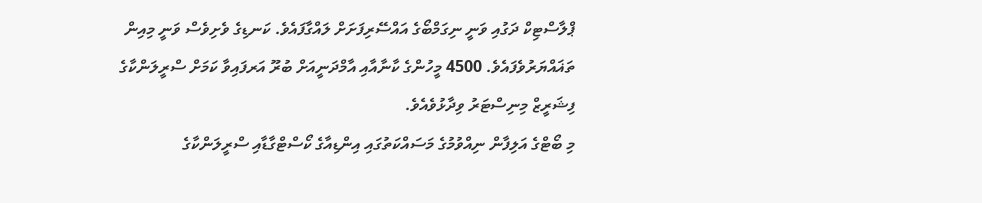ޕްލާސްޓިކް ދަގުއި ވަނީ ނިގަމްބޯގެ އައްސޭރިފަށަށް ލައްގާފައެވެ. ކަނޑިގެ ވެށިވެސް ވަނީ މިއިން ތަޣައްޔަރުވެފައެވެ. 4500 މީހުންގެ ކާނާއާއި އާމްދަނީއަށް ބުރޫ އަރފައިވާ ކަމަށް ސްރީލަންކާގެ ފިޝަރީޒް މިނިސްޓަރު ވިދާޅުވެއެވެ.
މި ބޯޓްގެ އަލިފާން ނިއްވުމުގެ މަސައްކަތުގައި އިންޑިއާގެ ކޯސްޓްގާޑާއި ސްރީލަންކާގެ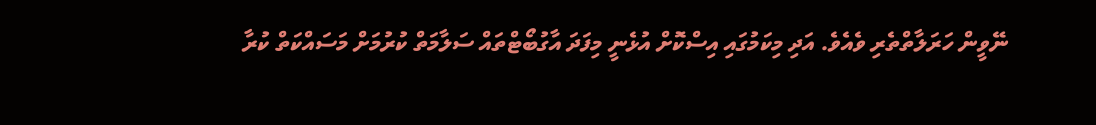ނޭވީން ހަރަލާތްތެރި ވެއެވެ. އަދި މިކަމުގައި އިސްކޮށް އުޅެނީ މިފަދަ އާގުބޯޓްތައް ސަލާމަތް ކުރުމަށް މަސައްކަތް ކުރާ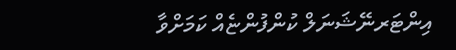އިންޓަރނޭޝަނަލް ކުންފުންޏެއް ކަމަށްވާ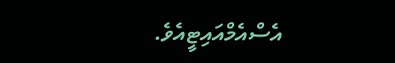އެސްއެމްއައިޓީއެވެ.